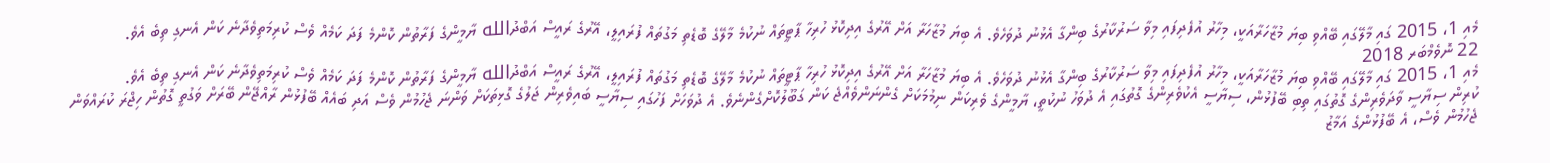މެއި 1، 2015 ގައި މާލޭގައި ބޭއްވި ބިޔަ މުޒާހަރާއަކީ، މިހާރު އުފެދިފައި މިވާ ސަރުކާރުގެ ބިންގާ އެޅުނު ދުވަހެވެ. އެ ބިޔަ މުޒާހަރާ އަށް އޭރުގެ އިދިކޮޅު ހުރިހާ ޕާޓީތައް ނުކުމެ މާލޭގެ ބޮޑެތި މަގުތައް ފުރައިލީ، އޭރުގެ ރައީސް އަބްދުالله ޔާމީންގެ ފަރާތުން ކޮންމެ ފަދަ ކަމެއް ވެސް ކުރިމަތިވެދާނެ ކަން އެނގި ތިބެ އެވެ.
22 ނޮވެމްބަރ 2018
މެއި 1، 2015 ގައި މާލޭގައި ބޭއްވި ބިޔަ މުޒާހަރާއަކީ، މިހާރު އުފެދިފައި މިވާ ސަރުކާރުގެ ބިންގާ އެޅުނު ދުވަހެވެ. އެ ބިޔަ މުޒާހަރާ އަށް އޭރުގެ އިދިކޮޅު ހުރިހާ ޕާޓީތައް ނުކުމެ މާލޭގެ ބޮޑެތި މަގުތައް ފުރައިލީ، އޭރުގެ ރައީސް އަބްދުالله ޔާމީންގެ ފަރާތުން ކޮންމެ ފަދަ ކަމެއް ވެސް ކުރިމަތިވެދާނެ ކަން އެނގި ތިބެ އެވެ.
ކުރިން ސިޔާސީ ވާދަވެރިންގެ ގޮތުގައި ތިބި ބޭފުޅުން، ސިޔާސީ އެކުވެރިންގެ ގޮތުގައި އެ ދުވަހު ނުކުތީ، ޔާމީންގެ ވެރިކަން ނިމުމަކަށް ގެންނަންވެއްޖެ ކަން ގަބޫލުކޮށްގެންނެވެ. އެ ދުވަހަށް ފަހުގައި ސިޔާސީ ބައިވެރިން ޖަލުގެ ގޮޅިތަކަށް ވަންނަ ޖެހުމުން ވެސް އަދި ބައެއް ބޭފުޅުން ރާއްޖޭން ބޭރަށް ވަގުތީ ގޮތުން ހިޖްރަ ކުރައްވަން ޖެހުމުން ވެސް، އެ ބޭފުޅުންގެ އަމާޒު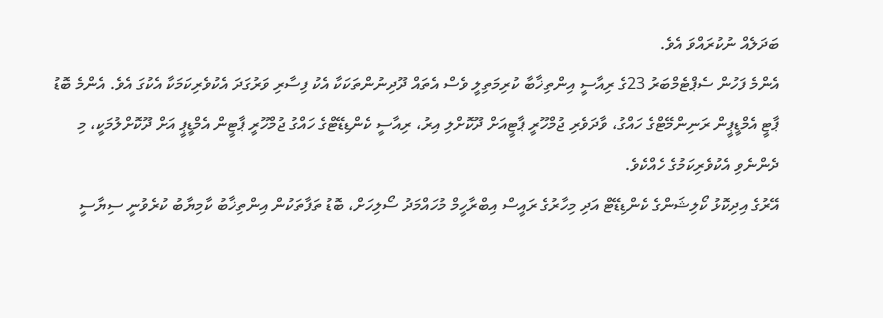ބަދަލެއް ނުކުރައްވަ އެވެ.
އެންމެ ފަހުން ސެޕްޓެމްބަރު 23ގެ ރިއާސީ އިންތިޚާބާ ކުރިމަތިލީ ވެސް އެތައް ދޫދިނުންތަކަކާ އެކު ފިސާރި ވަރުގަދަ އެކުވެރިކަމަކާ އެކުގަ އެވެ. އެންމެ ބޮޑު ޕާޓީ އެމްޑީޕީން ރަނިންމޭޓްގެ ހައްގު، ވާދަވެރި ޖުމްހޫރީ ޕާޓީއަށް ދޫކޮށްލި އިރު، ރިއާސީ ކެންޑިޑޭޓްގެ ހައްގު ޖުމްހޫރީ ޕާޓީން އެމްޑީޕީ އަށް ދޫކޮށްލުމަކީ، މި ދެންނެވި އެކުވެރިކަމުގެ ހެއްކެވެ.
އޭރުގެ އިދިކޮޅު ކޯލިޝަންގެ ކެންޑިޑޭޓް އަދި މިހާރުގެ ރައީސް އިބްރާހީމް މުހައްމަދު ސޯލިހަށް، ބޮޑު ތަފާތަކުން އިންތިޚާބު ކާމިޔާބު ކުރެވުނީ ސިޔާސީ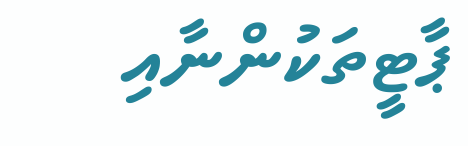ޕާޓީތަކުންނާއި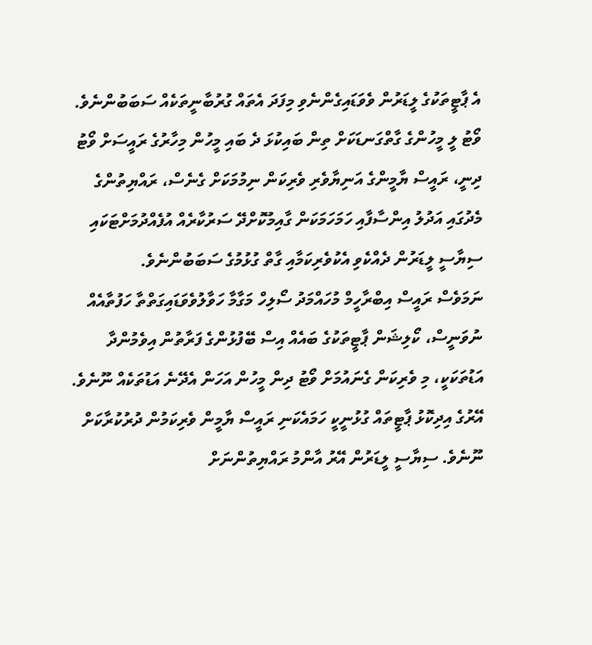އެ ޕާޓީތަކުގެ ލީޑަރުން ވެވަޑައިގެންނެވި މިފަދަ އެތައް ގުރުބާނީތަކެއް ސަބަބުންނެވެ. ވޯޓު ލީ މީހުންގެ ގާތްގަނޑަކަށް ތިން ބައިކުޅަ ދެ ބައި މީހުން މިހާރުގެ ރައީސަށް ވޯޓު ދިނީ، ރައީސް ޔާމީންގެ އަނިޔާވެރި ވެރިކަން ނިމުމަކަށް ގެނެސް، ރައްޔިތުންގެ މެދުގައި އަދުލު އިންސާފާއި ހަމަހަމަކަން ގާއިމުކޮށްދޭ ސަރުކާރެއް އުފެއްދުމަށްޓަކައި ސިޔާސީ ލީޑަރުން ދެއްކެވި އެކުވެރިކަމާއި ގާތް ގުޅުމުގެ ސަބަބުންނެވެ.
ނަމަވެސް ރައީސް އިބްރާހީމް މުހައްމަދު ސޯލިހް މަގާމާ ހަވާލުވެވަޑައިގަތްތާ ހަފުތާއެއް ނުވަނީސް، ކޯލިޝަން ޕާޓީތަކުގެ ބައެއް އިސް ބޭފުޅުންގެ ފަރާތުން އިވެމުންދާ އަޑުތަކަކީ، މި ވެރިކަން ގެނައުމަށް ވޯޓު ދިން މީހުން އަހަން އެދޭނެ އަޑުތަކެއް ނޫނެވެ.
އޭރުގެ އިދިކޮޅު ޕާޓީތައް ގުޅުނީކީ ހަމައެކަނި ރައީސް ޔާމީން ވެރިކަމުން ދުރުކުރާކަށް ނޫނެވެ. ސިޔާސީ ލީޑަރުން އޭރު އާންމު ރައްޔިތުންނަށް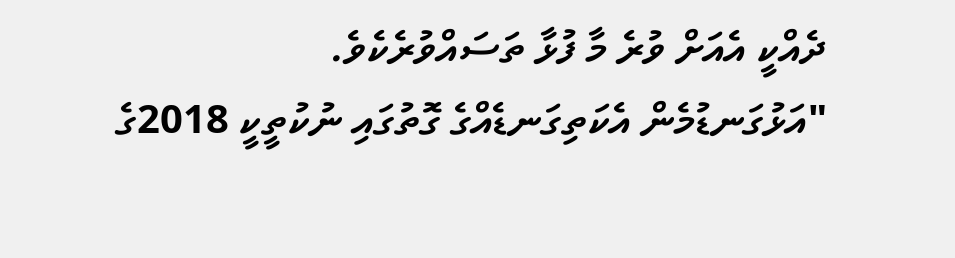ދެއްކީ އެއަށް ވުރެ މާ ފުޅާ ތަސައްވުރެކެވެ.
"އަޅުގަނޑުމެން އެކަތިގަނޑެއްގެ ގޮތުގައި ނުކުތީކީ 2018ގެ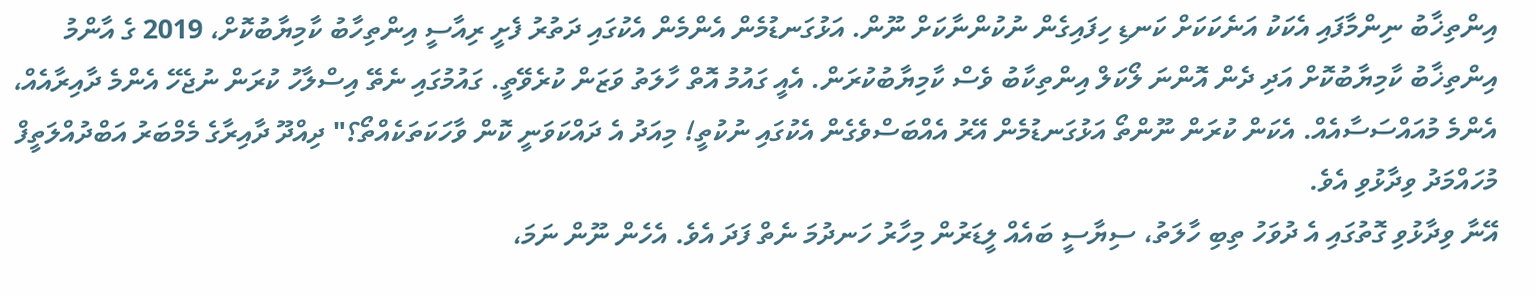އިންތިޚާބު ނިންމާފައި އެކަކު އަނެކަކަށް ކަނޑި ހިފައިގެން ނުކުންނާކަށް ނޫން. އަޅުގަނޑުމެން އެންމެން އެކުގައި ދަތުރު ފެށީ ރިއާސީ އިންތިހާބު ކާމިޔާބުކޮށް، 2019 ގެ އާންމު އިންތިޚާބު ކާމިޔާބުކޮށް އަދި ދެން އޮންނަ ލޯކަލް އިންތިކާބު ވެސް ކާމިޔާބުކުރަން. އެއީ ގައުމު އޮތް ހާލަތު ވަޒަން ކުރެވޭތީ. ގައުމުގައި ނެތޭ އިސްލާހު ކުރަން ނުޖެހޭ އެންމެ ދާއިރާއެއް، އެންމެ މުއައްސަސާއެއް. އެކަން ކުރަން ނޫންތޯ އަޅުގަނޑުމެން އޭރު އެއްބަސްވެގެން އެކުގައި ނުކުތީ! މިއަދު އެ ދައްކަވަނީ ކޮން ވާހަކަތަކެއްތޯ؟" ދިއްދޫ ދާއިރާގެ މެމްބަރު އަބްދުއްލަތީފް މުހައްމަދު ވިދާޅުވި އެވެ.
އޭނާ ވިދާޅުވި ގޮތުގައި އެ ދުވަހު ތިބި ހާލަތު، ސިޔާސީ ބައެއް ލީޑަރުން މިހާރު ހަނދުމަ ނެތް ފަދަ އެވެ. އެހެން ނޫން ނަމަ،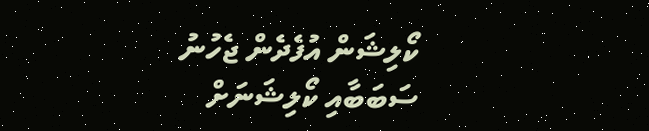ކޯލިޝަން އުފެދެން ޖެހުނު ސަބަބާއި ކޯލިޝަނަށް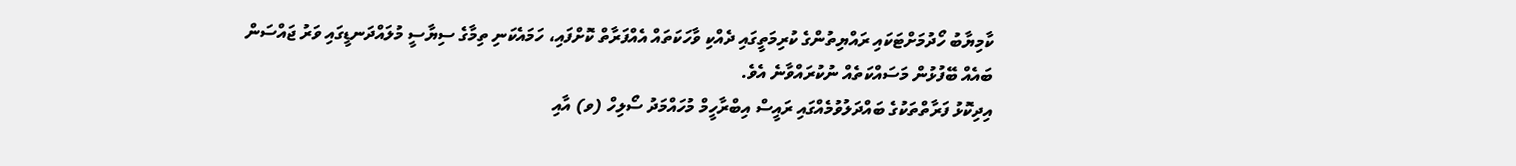ކާމިޔާބު ހޯދުމަށްޓަކައި ރައްޔިތުންގެ ކުރިމަތީގައި ދެއްކި ވާހަކަތައް އެއްފަރާތް ކޮށްފައި، ހަމައެކަނި ތިމާގެ ސިޔާސީ މުލައްދަނޑީގައި ވަރު ޖައްސަން ބައެއް ބޭފުޅުން މަސައްކަތެއް ނުކުރައްވާނެ އެވެ.
އިދިކޮޅު ފަރާތްތަކުގެ ބައްދަލުވުމެއްގައި ރައީސް އިބްރާހީމް މުހައްމަދު ސޯލިހް (ވ) އާއި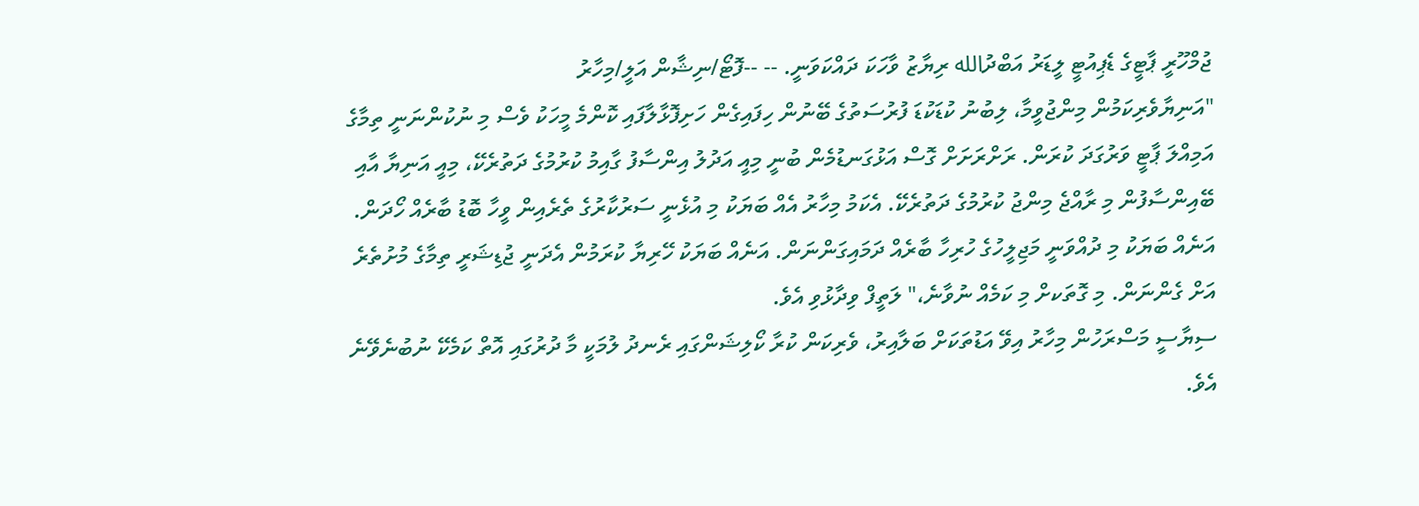ޖުމްހޫރީ ޕާޓީގެ ޑެޕިއުޓީ ލީޑަރު އަބްދުالله ރިޔާޒު ވާހަކަ ދައްކަވަނީ. -- --ފޮޓޯ/ނިޝާން އަލީ/މިހާރު
"އަނިޔާވެރިކަމުން މިންޖުވީމާ، ލިބުނު ކުޑަކުޑަ ފުރުސަތުގެ ބޭނުން ހިފައިގެން ހަށިފޮޅާލާފައި ކޮންމެ މީހަކު ވެސް މި ނުކުންނަނީ ތިމާގެ އަމިއްލަ ޕާޓީ ވަރުގަދަ ކުރަން. ރަށްރަށަށް ގޮސް އަޅުގަނޑުމެން ބުނީ މިއީ އަދުލު އިންސާފު ގާއިމު ކުރުމުގެ ދަތުރެކޭ، މިއީ އަނިޔާ އާއި ބޭއިންސާފުން މި ރާއްޖެ މިންޖު ކުރުމުގެ ދަތުރެކޭ. އެކަމު މިހާރު އެއް ބަޔަކު މި އުޅެނީ ސަރުކާރުގެ ތެރެއިން ވީހާ ބޮޑު ބާރެއް ހޯދަން. އަނެއް ބަޔަކު މި ދުއްވަނީ މަޖިލީހުގެ ހުރިހާ ބާރެއް ދަމައިގަންނަން. އަނެއް ބަޔަކު ހޭރިޔާ ކުރަމުން އެދަނީ ޖުޑިޝަރީ ތިމާގެ މުށުތެރެ އަށް ގެންނަން. މި ގޮތަކށް މި ކަމެއް ނުވާނެ،" ލަތީފް ވިދާޅުވި އެވެ.
ސިޔާސީ މަސްރަހުން މިހާރު އިވޭ އަޑުތަކަށް ބަލާއިރު، ވެރިކަން ކުރާ ކޯލިޝަންގައި ރެނދު ލުމަކީ މާ ދުރުގައި އޮތް ކަމެކޭ ނުބުނެވޭނެ އެވެ.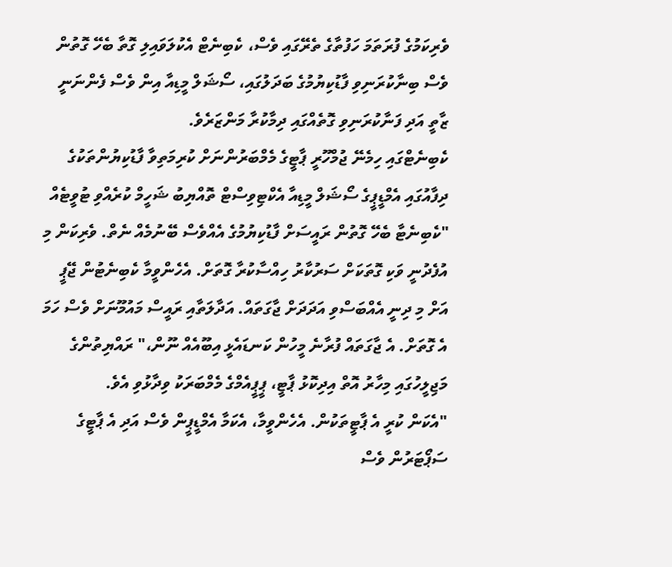ވެރިކަމުގެ ފުރަތަމަ ހަފުތާގެ ތެރޭގައި ވެސް، ކެބިނެޓް އެކުލަވައިލި ގޮތާ ބެހޭ ގޮތުން ވެސް ބިނާކުރަނިވި ފާޑުކިޔުމުގެ ބަދަލުގައި، ސޯޝަލް މީޑިއާ އިން ވެސް ފެންނަނީ ޒާތީ އަދި ފަނާކުރަނިވި ގޮތެއްގައި ދިމާކުރާ މަންޒަރެވެ.
ކެބިނެޓްގައި ހިމެނޭ ޖުމްހޫރީ ޕާޓީގެ މެމްބަރުންނަށް ކުރިމަތިވާ ފާޑުކިޔުންތަކުގެ ދިފާއުގައި އެމްޑީޕީގެ ސޯޝަލް މީޑިއާ އެކްޓިވިސްޓް ތޮއްޔިބު ޝަހީމް ކުރެއްވި ޓުވީޓެއް
"ކެބިނެޓާ ބެހޭ ގޮތުން ރައީސަށް ފާޑުކިޔުމުގެ އެއްވެސް ބޭނުމެއް ނެތް. ވެރިކަން މި އުފެދުނީ ވަކި ގޮތަކަށް ސަރުކާރު ހިއްސާކުރާ ގޮތަށް. އެހެންވީމާ ކެބިނެޓުން ޖޭޕީ އަށް މި ދިނީ އެއްބަސްވި އަދަދަށް ޖާގަތައް. އަދާލަތާއި ރައީސް މައުމޫނަށް ވެސް ހަމަ އެ ގޮތަށް. އެ ޖާގަތައް ފުރާނެ މީހުން ކަނޑައެޅީ އިބޫއެއް ނޫން،" ރައްޔިތުންގެ މަޖިލީހުގައި މިހާރު އޮތް އިދިކޮޅު ޕާޓީ، ޕީޕީއެމްގެ މެމްބަރަކު ވިދާޅުވި އެވެ.
"އެކަން ކުރީ އެ ޕާޓީތަކުން. އެހެންވީމާ، އެކަމާ އެމްޑީޕީން ވެސް އަދި އެ ޕާޓީގެ ސަޕޯޓަރުން ވެސް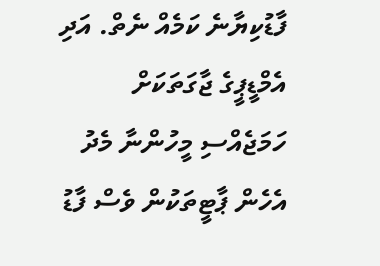ފާޑުކިޔާނެ ކަމެއް ނެތް. އަދި އެމްޑީޕީގެ ޖާގަތަކަށް ހަމަޖެއްސި މީހުންނާ މެދު އެހެން ޕާޓީތަކުން ވެސް ފާޑު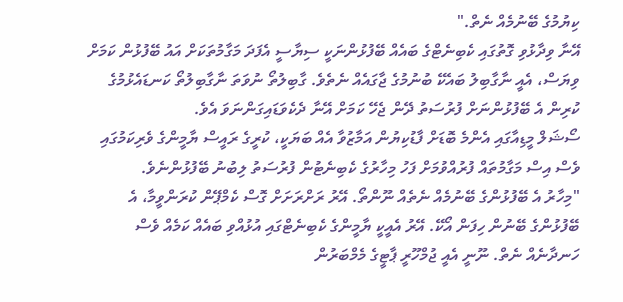ކިޔުމުގެ ބޭނުމެއް ނެތް."
އޭނާ ވިދާޅުވި ގޮތުގައި ކެބިނެޓްގެ ބައެއް ބޭފުޅުންނަކީ ސިޔާސީ އެފަދަ މަގާމުތަކަށް އައު ބޭފުޅުން ކަމަށް ވިޔަސް، އެއީ ނާގާބިލު ބައެކޭ ބުނުމުގެ ޖާގައެއް ނެތެވެ. ގާބިލުތޯ ނުވަތަ ނާގާބިލުތޯ ކަނޑައެޅުމުގެ ކުރިން އެ ބޭފުޅުންނަށް ފުރުސަތު ދޭން ޖެހޭ ކަމަށް އޭނާ ދެކެވަޑައިގަންނަވަ އެވެ.
ސޯޝަލް މީޑިއާގައި އެންމެ ބޮޑަށް ފާޑުކިޔުން އަމާޒުވާ އެއް ބަޔަކީ، ކުރީގެ ރައީސް ޔާމީންގެ ވެރިކަމުގައި ވެސް އިސް މަގާމުތައް ފުރުއްވުމަށް ފަހު މިހާރުގެ ކެބިނެޓުން ފުރުސަތު ލިބުނު ބޭފުޅުންނެވެ.
"މިހާރު އެ ބޭފުޅުންގެ ބޭނުމެއް ނެތެއް ނޫންތޯ. އޭރު ރަށްރަށަށް ގޮސް ކެމްޕޭން ކުރަންވީމާ، އެ ބޭފުޅުންގެ ބޭނުން ހިފަން އޯކޭ. އޭރު އެއީކީ ޔާމީންގެ ކެބިނެޓްގައި އުޅުއްވި ބައެއް ކަމެއް ވެސް ހަނދާނެއް ނެތް. ނޫނީ އެއީ ޖުމްހޫރީ ޕާޓީގެ މެމްބަރުން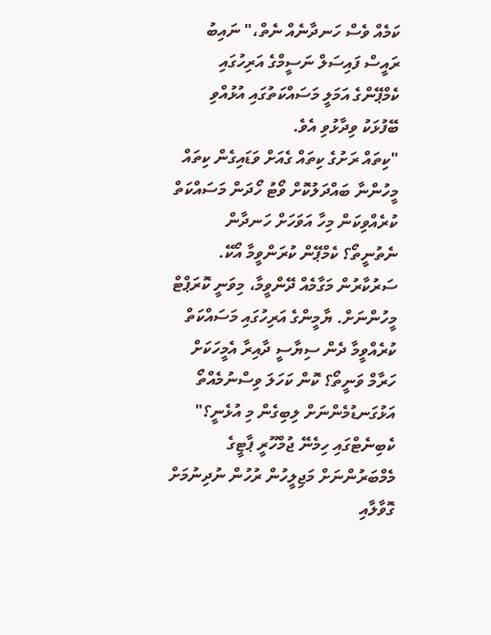ކަމެއް ވެސް ހަނދާނެއް ނެތް،" ނައިބު ރައީސް ފައިސަލް ނަސީމްގެ އަރިހުގައި ކެމްޕޭންގެ އަމަލީ މަސައްކަތުގައި އުޅުއްވި ބޭފުޅަކު ވިދާޅުވި އެވެ.
"ކިތައް ރަށުގެ ކިތައް ގެއަށް ވަޑައިގެން ކިތައް މީހުންނާ ބައްދަލުކޮށް ވޯޓު ހޯދަން މަސައްކަތް ކުރެއްވިކަން މިހާ އަވަހަށް ހަނދާން ނެތުނީތޯ؟ ކެމްޕޭން ކުރަންވީމާ އޯކޭ. ސަރުކާރުން މަގާމެއް ދޭންވީމާ، މިވަނީ ކޮރަޕްޓް މީހުންނަށް. ޔާމީންގެ އަރިހުގައި މަސައްކަތް ކުރެއްވީމާ ދެން ސިޔާސީ ދާއިރާ އެމީހަކަށް ހަރާމް ވަނީތޯ؟ ކޮން ކަހަލަ ވިސްނުމެއްތޯ އަޅުގަނޑުމެންނަށް ލިބިގެން މި އުޅެނީ؟"
ކެބިނެޓްގައި ހިމެނޭ ޖުމްހޫރީ ޕާޓީގެ މެމްބަރުންނަށް މަޖިލީހުން ރުހުން ނުދިނުމަށް ގޮވާލާއި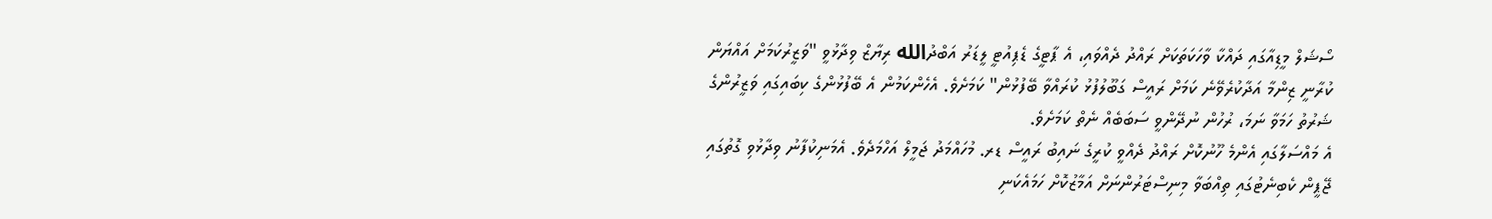ސޯޝަލް މީޑިއާގައި ދައްކާ ވާހަކަތަކަށް ރައްދު ދެއްވައި، އެ ޕާޓީގެ ޑެޕިއުޓީ ލީޑަރު އަބްދުالله ރިޔާޒް ވިދާޅުވީ "ވަޒީރުކަމަށް އައްޔަން ކުރާނީ ޒިންމާ އަދާކުރެވޭނެ ކަމަށް ރައީސް ގަބޫލުފުޅު ކުރައްވާ ބޭފުޅުން" ކަމަށެވެ. އެހެންކަމުން އެ ބޭފުޅުންގެ ކިބައިގައި ވަޒީރުންގެ ޝަރުތު ހަމަވާ ނަމަ، ރުހުން ނުދޭންވީ ސަބަބެއް ނެތް ކަމަށެވެ.
އެ މައްސަލާގައި އެންމެ ހޫނުކޮށް ރައްދު ދެއްވީ ކުރީގެ ނައިބު ރައީސް ޑރ. މުހައްމަދު ޖަމީލް އަހްމަދެވެ. އެމަނިކުފާނު ވިދާޅުވި ގޮތުގައި ޖޭޕީން ކެބިނެޓުގައި ތިއްބަވާ މިނިސްޓަރުންނަށް އަމާޒުކޮށް ހަމައެކަނި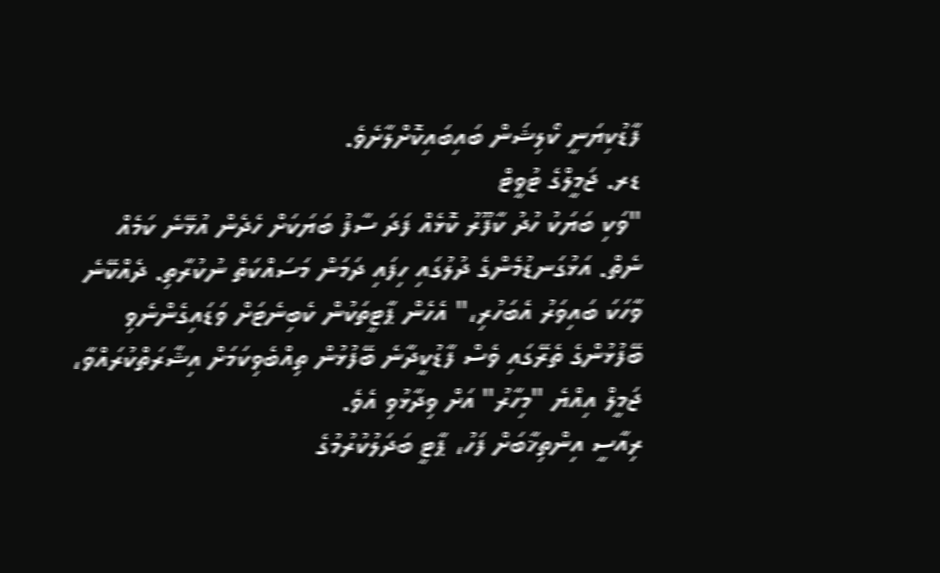ފާޑުކިޔަނީ ކޯލިޝަން ބައިބައިކޮށްލާށެވެ.
ޑރ. ޖަމީލްގެ ޓުވީޓް
"ވަކި ބަޔަކު ހުދު ކާފޫރު ކޮޅެއް ފަދަ ސާފު ބަޔަކަށް ހެދެން އުޅޭނެ ކަމެއް ނެތް. އަޅުގަނޑުމެންގެ ދުލުގައި ހިފައި ދަމަން މަސައްކަތް ނުކުރާތި. ދެއްކޭނެ ވާހަކަ ބައިވަރު އެބަހުރި،" އެހެން ޕާޓީތަކުން ކެބިނެޓަށް ވަޑައިގެންނެވި ބޭފުޅުންގެ ތެރޭގައި ވެސް ފާޑުކީދާނެ ބޭފުޅުން ތިއްބެވިކަމަށް އިޝާރަތްކުރައްވާ، ޖަމީލް އިއްޔެ "މިހާރު" އަށް ވިދާޅުވި އެވެ.
ރިއާސީ އިންތިޚާބަށް ފަހު، ޕާޓީ ބަދަލުކުރުމުގެ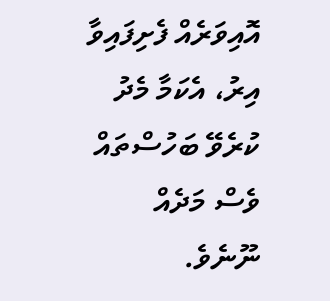އޮއިވަރެއް ފެށިފައިވާ އިރު، އެކަމާ މެދު ކުރެވޭ ބަހުސްތައް ވެސް މަދެއް ނޫނެވެ.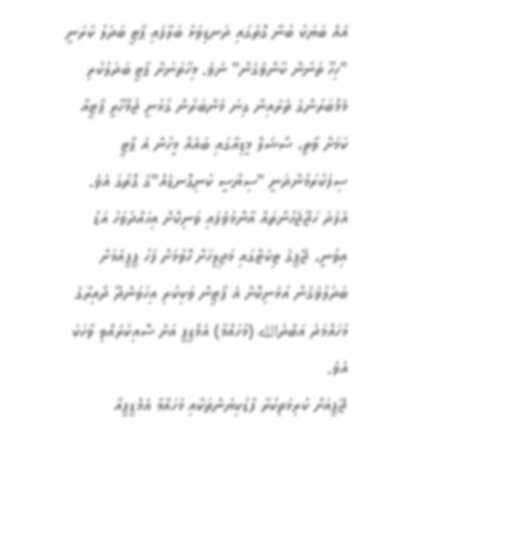އެއް ބަޔަކު ބުނާ ގޮތުގައި ދަނޑިވަޅު ބަލާފައި ޕާޓީ ބަދަލު ކުރަނީ "ހިހޫ ތަނުން ކާންވެގެން" ނެވެ. މިހާތަނަށް ޕާޓީ ބަދަލުކުރި މެމްބަރުންގެ ތެރެއިން ގިނަ މެންބަރުން ގުޅުނީ ޖުމްހޫރީ ޕާޓީއާ ކަމަށް ވާތީ، ސޯޝަލް މީޑިއާގައި ބައެއް މީހުން އެ ޕާޓީ ސިފަކުރަމުންދަނީ "ސިޔާސީ ކުނިގޮނޑެއް"ގެ ގޮތުގަ އެވެ.
އެފަދަ ހަޖޫޖެހުންތައް އާންމުވެފައި ވަނިކޮށް އިހައްދުވަހު އަޑު އިވުނީ، ޖޭޕީގެ ޓިކެޓްގައި މަޖިލީހަށް ހޮވުމަށް ފަހު ޕީޕީއެމަށް ބަދަލުވެގެން އުޅެނިކޮށް އެ ޕާޓީން ވަކިކުރި އިހަވަންދޫ ދާއިރާގެ މުހައްމަދު އަބްދުالله (މުހައްމާ) އެމްޑީޕީ އަށް ސޮއިކުރެއްވި ވާހަކަ އެވެ.
ޖޭޕީއަށް ކުރިމަތިކުރާ ފާޑުކިޔުންތަކާއި މުހައްމާ އެމްޑީޕީއާ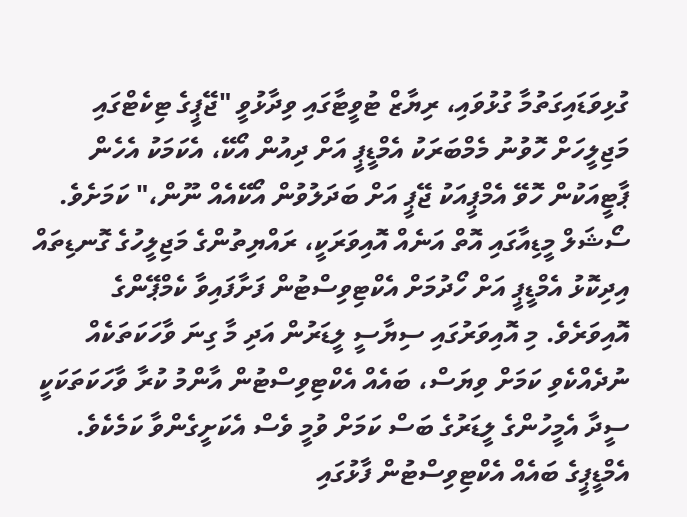ގުޅިވަޑައިގަތުމާ ގުޅުވައި، ރިޔާޒް ޓުވީޓާގައި ވިދާޅުވީ "ޖޭޕީގެ ޓިކެޓްގައި މަޖިލީހަށް ހޮވުނު މެމްބަރަކު އެމްޑީޕީ އަށް ދިއުން އޯކޭ، އެކަމަކު އެހެން ޕާޓީއަކުން ހޮވޭ އެމްޕީއަކު ޖޭޕީ އަށް ބަދަލުވުން އޯކޭއެއް ނޫން،" ކަމަށެވެ.
ސޯޝަލް މީޑިއާގައި އޮތް އަނެއް އޮއިވަރަކީ، ރައްޔިތުންގެ މަޖިލީހުގެ ގޮނޑިތައް އިދިކޮޅު އެމްޑީޕީ އަށް ހޯދުމަށް އެކްޓިވިސްޓުން ފަށާފައިވާ ކެމްޕޭންގެ އޮއިވަރެވެ. މި އޮއިވަރުގައި ސިޔާސީ ލީޑަރުން އަދި މާ ގިނަ ވާހަކަތަކެއް ނުދެއްކެވި ކަމަށް ވިޔަސް، ބައެއް އެކްޓިވިސްޓުން އާންމު ކުރާ ވާހަކަތަކަކީ ސީދާ އެމީހުންގެ ލީޑަރުގެ ބަސް ކަމަށް ވުމީ ވެސް އެކަށީގެންވާ ކަމެކެވެ.
އެމްޑީޕީގެ ބައެއް އެކްޓިވިސްޓުން ފާޅުގައި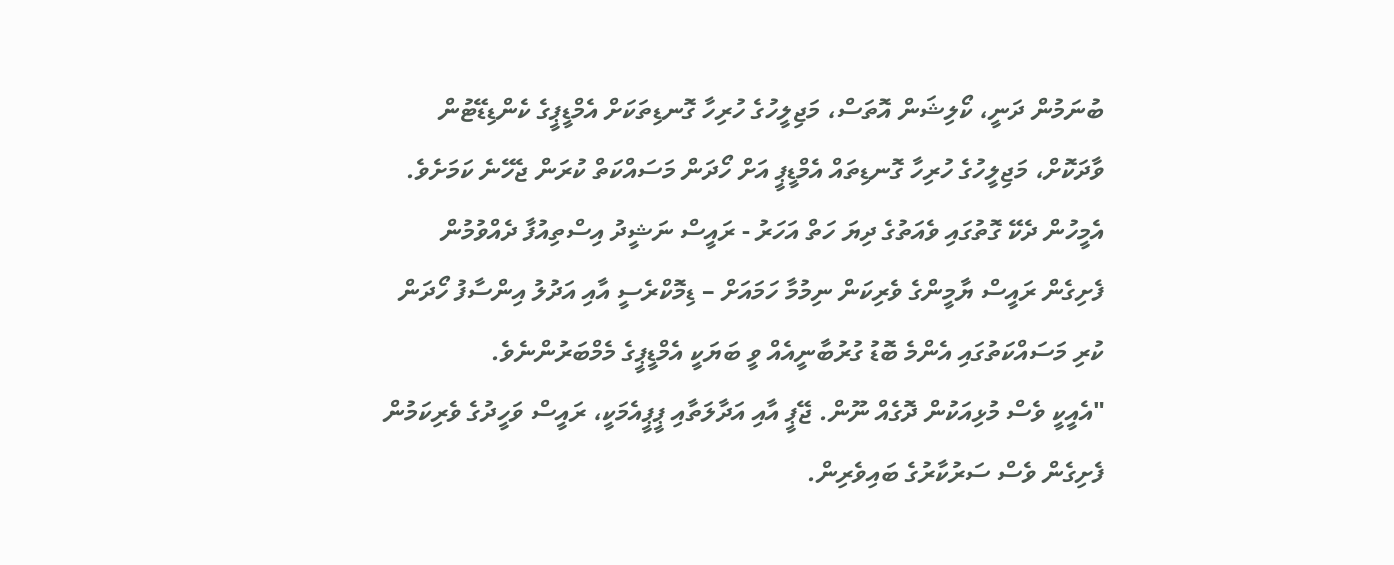ބުނަމުން ދަނީ، ކޯލިޝަން އޮތަސް، މަޖިލީހުގެ ހުރިހާ ގޮނޑިތަކަށް އެމްޑީޕީގެ ކެންޑިޑޭޓުން ވާދަކޮށް، މަޖިލީހުގެ ހުރިހާ ގޮނޑިތައް އެމްޑީޕީ އަށް ހޯދަން މަސައްކަތް ކުރަން ޖެހޭނެ ކަމަށެވެ. އެމީހުން ދެކޭ ގޮތުގައި ވެއަތުގެ ދިޔަ ހަތް އަހަރު - ރައީސް ނަޝީދު އިސްތިއުފާ ދެއްވުމުން ފެށިގެން ރައީސް ޔާމީންގެ ވެރިކަން ނިމުމާ ހަމައަށް – ޑިމޮކްރެސީ އާއި އަދުލު އިންސާފު ހޯދަން ކުރި މަސައްކަތުގައި އެންމެ ބޮޑު ގުރުބާނީއެއް ވީ ބަޔަކީ އެމްޑީޕީގެ މެމްބަރުންނެވެ.
"އެއީކީ ވެސް މުޅިއަކުން ދޮގެއް ނޫން. ޖޭޕީ އާއި އަދާލަތާއި ޕީޕީއެމަކީ، ރައީސް ވަހީދުގެ ވެރިކަމުން ފެށިގެން ވެސް ސަރުކާރުގެ ބައިވެރިން.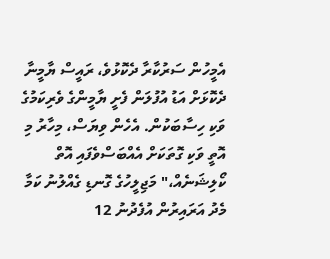އެމީހުން ސަރުކާރާ ދެކޮޅުވެ، ރައީސް ޔާމީނާ ދެކޮޅަށް އަޑު އުފުލަން ފެށީ ޔާމީންގެ ވެރިކަމުގެ ވަކި ހިސާބަކުން. އެހެން ވިޔަސް، މިހާރު މި އޮތީ ވަކި ގޮތަކަށް އެއްބަސްވެފައި އޮތް ކޯލިޝަނެއް،" މަޖިލީހުގެ ގޮނޑި ގެއްލުނު ކަމާ މެދު އަރައިރުން އުފެދުނު 12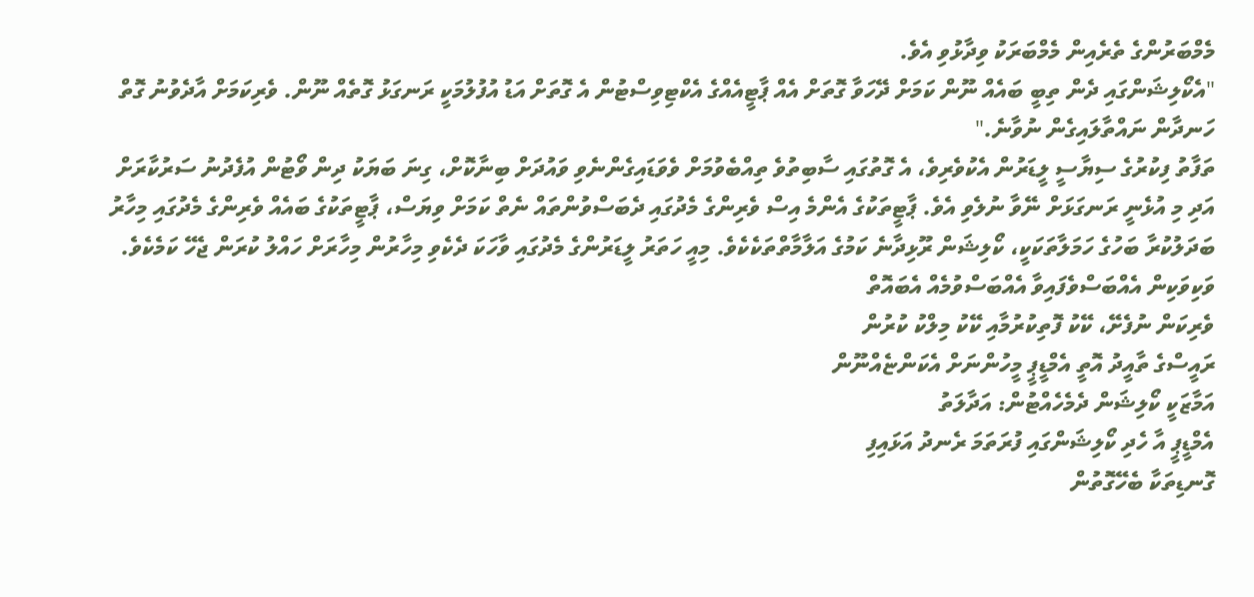މެމްބަރުންގެ ތެރެއިން މެމްބަރަކު ވިދާޅުވި އެވެ.
"އެކޯލިޝަންގައި ދެން ތިބީ ބައެއް ނޫން ކަމަށް ދޭހަވާ ގޮތަށް އެއް ޕާޓީއެއްގެ އެކްޓިވިސްޓުން އެ ގޮތަށް އަޑު އުފުލުމަކީ ރަނގަޅު ގޮތެއް ނޫން. ވެރިކަމަށް އާދެވުނު ގޮތް ހަނދާން ނައްތާލައިގެން ނުވާނެ."
ތަފާތު ފިކުރުގެ ސިޔާސީ ލީޑަރުން އެކުވެރިވެ، އެ ގޮތުގައި ސާބިތުވެ ތިއްބެވުމަށް ވެވަޑައިގެންނެވި ވައުދަށް ބިނާކޮށް، ގިނަ ބަޔަކު ދިން ވޯޓުން އުފެދުނު ސަރުކާރަށް އަދި މި އުޅެނީ ރަނގަޅަށް ނޭވާ ނުލެވި އެވެ. ޕާޓީތަކުގެ އެންމެ އިސް ވެރިންގެ މެދުގައި ދެބަސްވުންތައް ނެތް ކަމަށް ވިޔަސް، ޕާޓީތަކުގެ ބައެއް ވެރިންގެ މެދުގައި މިހާރު ބަދަލުކުރާ ބަހުގެ ހަމަލާތަކަކީ، ކޯލިޝަން ރޫޅިދާނެ ކަމުގެ އަލާމާތްތަކެކެވެ. މިއީ ހަތަރު ލީޑަރުންގެ މެދުގައި ވާހަކަ ދެކެވި މިހާރުން މިހާރަށް ހައްލު ކުރަން ޖެހޭ ކަމެކެވެ.
ވަކިވަކިން އެއްބަސްވެފައިވާ އެއްބަސްވުމެއް އެބައޮތް
ވެރިކަން ނުފެށޭ، ކޭކު ފޮތިކުރުމާއި ކޭކު މިލްކު ކުރުން
ރައީސްގެ ތާއީދު އޮތީ އެމްޑީޕީ މީހުންނަށް އެކަންޏެއްނޫން
އަމާޒަކީ ކޯލިޝަން ދެމެހެއްޓުން: އަދާލަތު
އެމްޑީޕީ އާ ހެދި ކޯލިޝަންގައި ފުރަތަމަ ރެނދު އަޅައިފި
ގޮނޑިތަކާ ބެހޭގޮތުން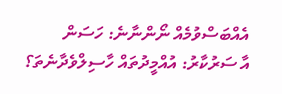އެއްބަސްވުމެއް ނޯންނާނެ: ހަސަން
އާ ސަރުކާރު: އުއްމީދުތައް ހާސިލްވެދާނެތަ؟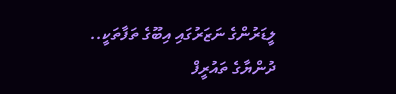ލީޑަރުންގެ ނަޒަރުގައި އިބޫގެ ތަފާތަކީ..
ދުންޔާގެ ތައުރީފް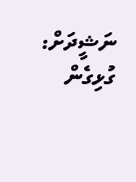ނަޝީދަށް: ގުޅިގެން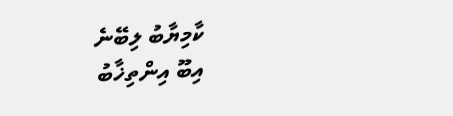ކާމިޔާބު ލިބޭނެ
އިބޫ އިންތިޚާބު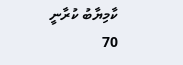ކާމިޔާބު ކުރާނީ 70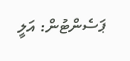ޕަސެންޓުން: އަލީ